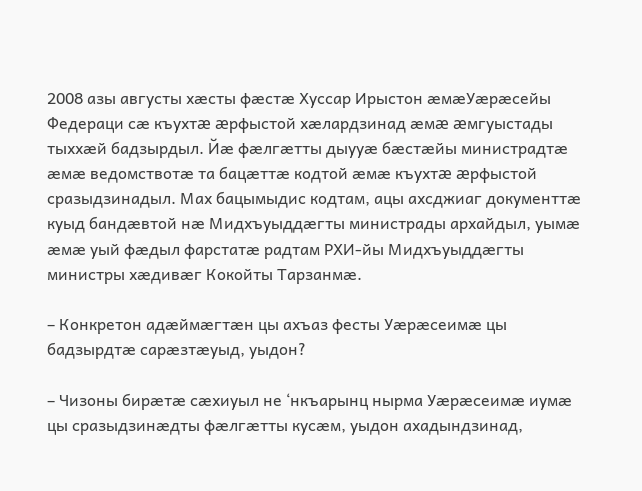2008 азы августы хæсты фæстæ Хуссар Ирыстон æмæУæрæсейы Федераци сæ къухтæ æрфыстой хæлардзинад æмæ æмгуыстады тыххæй бадзырдыл. Йæ фæлгæтты дыууæ бæстæйы министрадтæ æмæ ведомствотæ та бацæттæ кодтой æмæ къухтæ æрфыстой сразыдзинадыл. Мах бацымыдис кодтам, ацы ахсджиаг документтæ куыд бандæвтой нæ Мидхъуыддæгты министрады архайдыл, уымæ æмæ уый фæдыл фарстатæ радтам РХИ-йы Мидхъуыддæгты министры хæдивæг Кокойты Тарзанмæ.

– Конкретон адæймæгтæн цы ахъаз фесты Уæрæсеимæ цы  бадзырдтæ сарæзтæуыд, уыдон?

– Чизоны бирæтæ сæхиуыл не ‘нкъарынц нырма Уæрæсеимæ иумæ цы сразыдзинæдты фæлгæтты кусæм, уыдон ахадындзинад,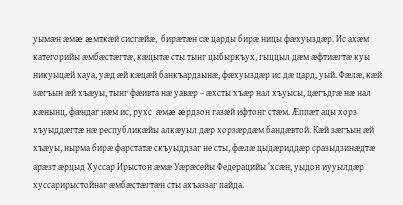уымæн æмæ æмткæй сисгæйæ,  бирæтæн сæ царды бирæ ницы фæхуыздæр. Ис ахæм категорийы æмбæстæгтæ, кæцытæ сты тынг цыбыркъух, гыццыл дæм æфтиæгтæ куы никуыцæй хауа, уæд æй кæцæй банкъардзынæ, фæхуыздæр ис дæ цард, уый. Фæлæ, кæй зæгъын æй хъæуы, тынг фæивта нæ уавæр – æхсты хъæр нал хъуысы, цæгъдгæ нæ нал кæнынц, фæндаг нæм ис, рухс  æмæ æрдзон газæй ифтонг стæм. Æппæт ацы хорз хъуыддæгтæ нæ республикæйы алкæуыл дæр хорзæрдæм бандæвтой. Кæй зæгъын æй хъæуы, нырма бирæ фарстатæ скъуыддзаг не сты, фæлæ цыдæриддæр сразыдзинæдтæ арæзт æрцыд Хуссар Ирыстон æмæ Уæрæсейы Федерацийы ‘хсæн, уыдон иууылдæр хуссарирыстойнаг æмбæстæгтæн сты ахъаззаг пайда.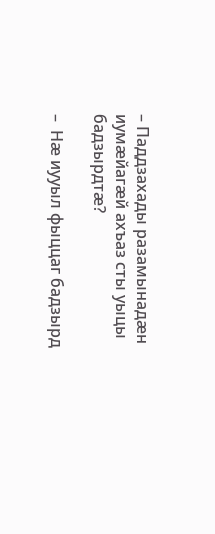– Паддзахады разамынадæн иумæйагæй ахъаз сты уыцы бадзырдтæ?

–  Нæ иууыл фыццаг бадзырд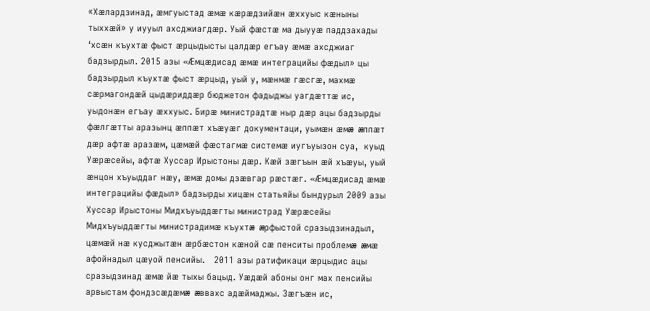«Хæлардзинад, æмгуыстад æмæ кæрæдзийæн æххуыс кæныны тыххæй» у иууыл ахсджиагдæр. Уый фæстæ ма дыууæ паддзахады ‘хсæн къухтæ фыст æрцыдысты цалдæр егъау æмæ ахсджиаг бадзырдыл. 2015 азы «Æмцæдисад æмæ интеграцийы фæдыл» цы бадзырдыл къухтæ фыст æрцыд, уый у, мæнмæ гæсгæ, махмæ сæрмагондæй цыдæриддæр бюджетон фадыджы уагдæттæ ис, уыдонæн егъау æххуыс. Бирæ министрадтæ ныр дæр ацы бадзырды фæлгæтты аразынц æппæт хъæуæг документаци, уымæн æмæ æппæт дæр афтæ аразæм, цæмæй фæстагмæ системæ иугъуызон суа,  куыд Уæрæсейы, афтæ Хуссар Ирыстоны дæр. Кæй зæгъын æй хъæуы, уый æнцон хъуыддаг нæу, æмæ домы дзæвгар рæстæг. «Æмцæдисад æмæ интеграцийы фæдыл» бадзырды хицæн статьяйы бындурыл 2009 азы Хуссар Ирыстоны Мидхъуыддæгты министрад Уæрæсейы Мидхъуыддæгты министрадимæ къухтæ æрфыстой сразыдзинадыл, цæмæй нæ кусджытæн æрбæстон кæной сæ пенситы проблемæ æмæ афойнадыл цæуой пенсийы.   2011 азы ратификаци æрцыдис ацы сразыдзинад æмæ йæ тыхы бацыд. Уæдæй абоны онг мах пенсийы арвыстам фондзсæдæмæ æввахс адæймаджы. Зæгъæн ис,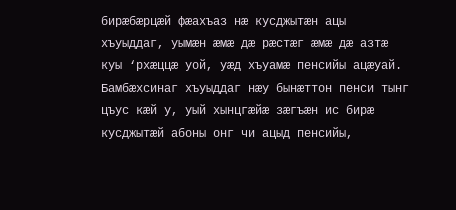бирæбæрцæй фæахъаз нæ кусджытæн ацы хъуыддаг, уымæн æмæ дæ рæстæг æмæ дæ азтæ куы ‘рхæццæ уой, уæд хъуамæ пенсийы ацæуай. Бамбæхсинаг хъуыддаг нæу бынæттон пенси тынг цъус кæй у, уый хынцгæйæ зæгъæн ис бирæ кусджытæй абоны онг чи ацыд пенсийы,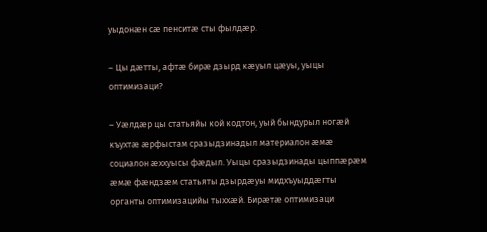уыдонæн сæ пенситæ сты фылдæр.

– Цы дæтты, афтæ бирæ дзырд кæуыл цæуы, уыцы оптимизаци?

– Уæлдæр цы статьяйы кой кодтон, уый бындурыл ногæй къухтæ æрфыстам сразыдзинадыл материалон æмæ социалон æххуысы фæдыл. Уыцы сразыдзинады цыппæрæм æмæ фæндзæм статьяты дзырдæуы мидхъуыддæгты органты оптимизацийы тыххæй. Бирæтæ оптимизаци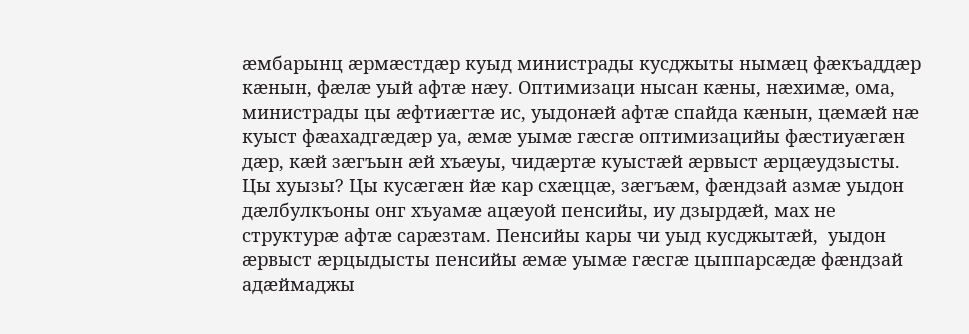æмбарынц æрмæстдæр куыд министрады кусджыты нымæц фæкъаддæр кæнын, фæлæ уый афтæ нæу. Оптимизаци нысан кæны, нæхимæ, ома, министрады цы æфтиæгтæ ис, уыдонæй афтæ спайда кæнын, цæмæй нæ куыст фæахадгæдæр уа, æмæ уымæ гæсгæ оптимизацийы фæстиуæгæн дæр, кæй зæгъын æй хъæуы, чидæртæ куыстæй æрвыст æрцæудзысты.  Цы хуызы? Цы кусæгæн йæ кар схæццæ, зæгъæм, фæндзай азмæ уыдон дæлбулкъоны онг хъуамæ ацæуой пенсийы, иу дзырдæй, мах не структурæ афтæ сарæзтам. Пенсийы кары чи уыд кусджытæй,  уыдон æрвыст æрцыдысты пенсийы æмæ уымæ гæсгæ цыппарсæдæ фæндзай адæймаджы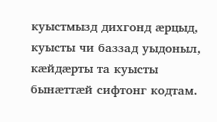куыстмызд дихгонд æрцыд, куысты чи баззад уыдоныл, кæйдæрты та куысты бынæттæй сифтонг кодтам.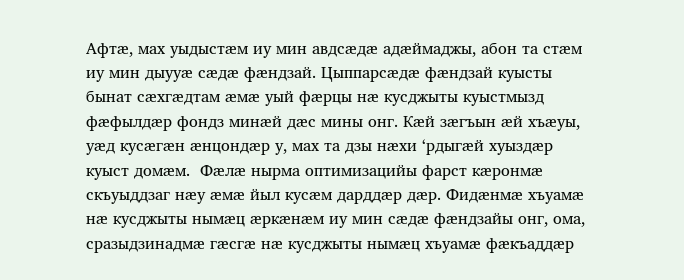Афтæ, мах уыдыстæм иу мин авдсæдæ адæймаджы, абон та стæм иу мин дыууæ сæдæ фæндзай. Цыппарсæдæ фæндзай куысты бынат сæхгæдтам æмæ уый фæрцы нæ кусджыты куыстмызд фæфылдæр фондз минæй дæс мины онг. Кæй зæгъын æй хъæуы, уæд кусæгæн æнцондæр у, мах та дзы нæхи ‘рдыгæй хуыздæр куыст домæм.  Фæлæ нырма оптимизацийы фарст кæронмæ скъуыддзаг нæу æмæ йыл кусæм дарддæр дæр. Фидæнмæ хъуамæ нæ кусджыты нымæц æркæнæм иу мин сæдæ фæндзайы онг, ома, сразыдзинадмæ гæсгæ нæ кусджыты нымæц хъуамæ фæкъаддæр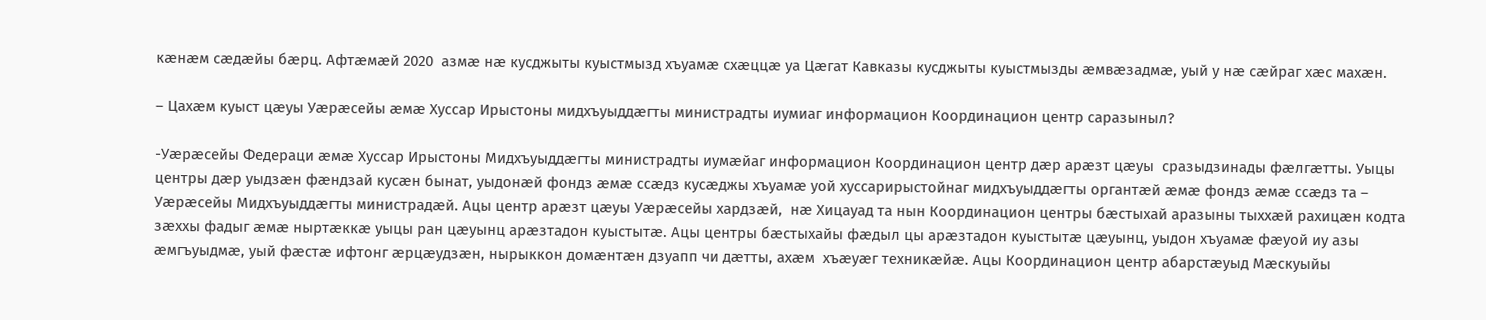кæнæм сæдæйы бæрц. Афтæмæй 2020  азмæ нæ кусджыты куыстмызд хъуамæ схæццæ уа Цæгат Кавказы кусджыты куыстмызды æмвæзадмæ, уый у нæ сæйраг хæс махæн.

– Цахæм куыст цæуы Уæрæсейы æмæ Хуссар Ирыстоны мидхъуыддæгты министрадты иумиаг информацион Координацион центр саразыныл?

-Уæрæсейы Федераци æмæ Хуссар Ирыстоны Мидхъуыддæгты министрадты иумæйаг информацион Координацион центр дæр арæзт цæуы  сразыдзинады фæлгæтты. Уыцы центры дæр уыдзæн фæндзай кусæн бынат, уыдонæй фондз æмæ ссæдз кусæджы хъуамæ уой хуссарирыстойнаг мидхъуыддæгты органтæй æмæ фондз æмæ ссæдз та – Уæрæсейы Мидхъуыддæгты министрадæй. Ацы центр арæзт цæуы Уæрæсейы хардзæй,  нæ Хицауад та нын Координацион центры бæстыхай аразыны тыххæй рахицæн кодта зæххы фадыг æмæ ныртæккæ уыцы ран цæуынц арæзтадон куыстытæ. Ацы центры бæстыхайы фæдыл цы арæзтадон куыстытæ цæуынц, уыдон хъуамæ фæуой иу азы æмгъуыдмæ, уый фæстæ ифтонг æрцæудзæн, нырыккон домæнтæн дзуапп чи дæтты, ахæм  хъæуæг техникæйæ. Ацы Координацион центр абарстæуыд Мæскуыйы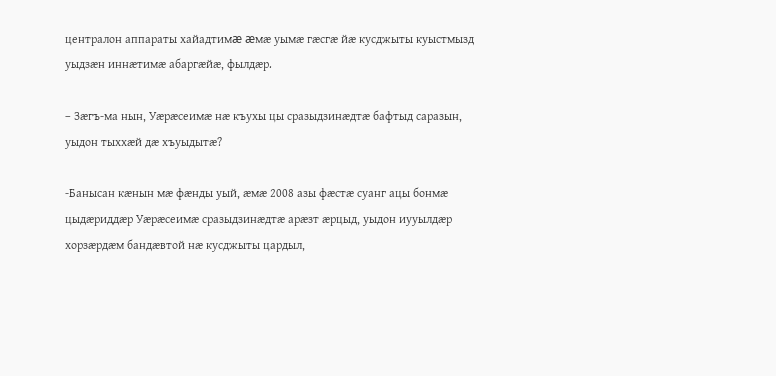централон аппараты хайадтимæ æмæ уымæ гæсгæ йæ кусджыты куыстмызд уыдзæн иннæтимæ абаргæйæ, фылдæр.

– Зæгъ-ма нын, Уæрæсеимæ нæ къухы цы сразыдзинæдтæ бафтыд саразын, уыдон тыххæй дæ хъуыдытæ?

-Банысан кæнын мæ фæнды уый, æмæ 2008 азы фæстæ суанг ацы бонмæ цыдæриддæр Уæрæсеимæ сразыдзинæдтæ арæзт æрцыд, уыдон иууылдæр хорзæрдæм бандæвтой нæ кусджыты цардыл,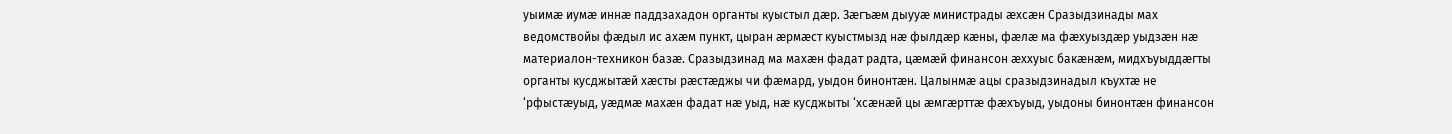уыимæ иумæ иннæ паддзахадон органты куыстыл дæр. Зæгъæм дыууæ министрады æхсæн Сразыдзинады мах ведомствойы фæдыл ис ахæм пункт, цыран æрмæст куыстмызд нæ фылдæр кæны, фæлæ ма фæхуыздæр уыдзæн нæ материалон-техникон базæ. Сразыдзинад ма махæн фадат радта, цæмæй финансон æххуыс бакæнæм, мидхъуыддæгты органты кусджытæй хæсты рæстæджы чи фæмард, уыдон бинонтæн. Цалынмæ ацы сразыдзинадыл къухтæ не ‘рфыстæуыд, уæдмæ махæн фадат нæ уыд, нæ кусджыты ‘хсæнæй цы æмгæрттæ фæхъуыд, уыдоны бинонтæн финансон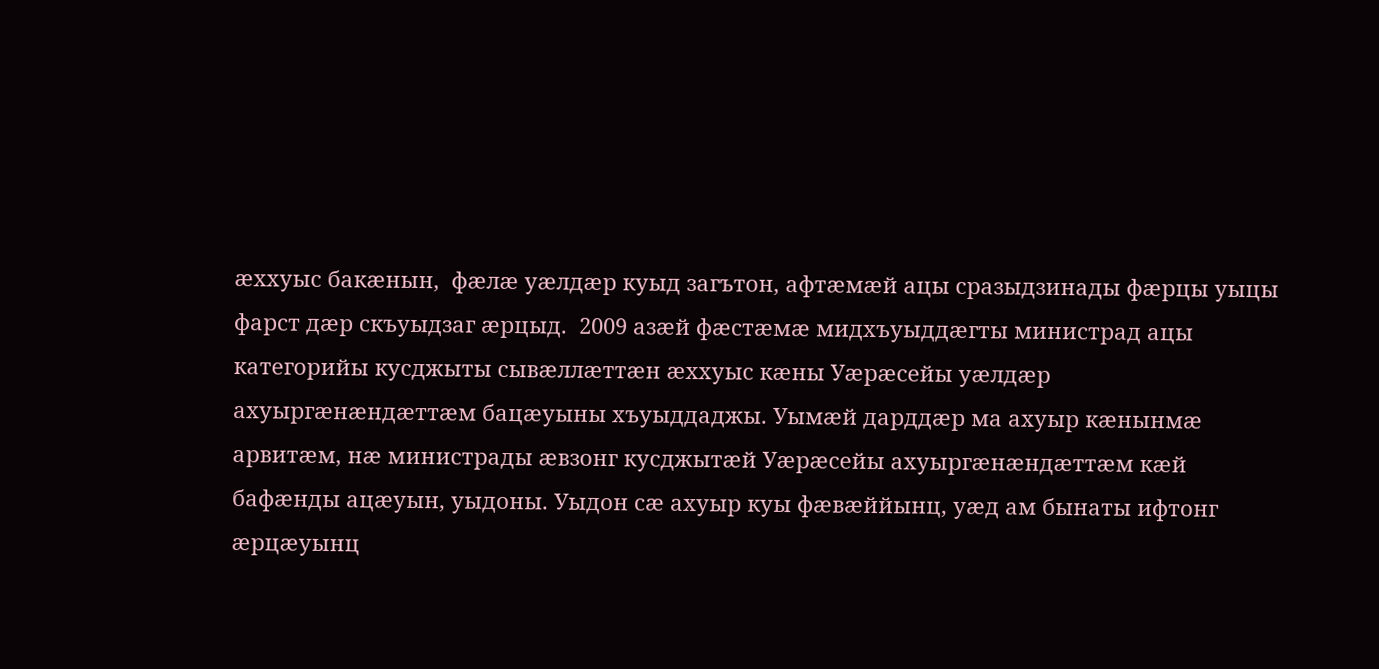æххуыс бакæнын,  фæлæ уæлдæр куыд загътон, афтæмæй ацы сразыдзинады фæрцы уыцы фарст дæр скъуыдзаг æрцыд.  2009 азæй фæстæмæ мидхъуыддæгты министрад ацы категорийы кусджыты сывæллæттæн æххуыс кæны Уæрæсейы уæлдæр ахуыргæнæндæттæм бацæуыны хъуыддаджы. Уымæй дарддæр ма ахуыр кæнынмæ арвитæм, нæ министрады æвзонг кусджытæй Уæрæсейы ахуыргæнæндæттæм кæй бафæнды ацæуын, уыдоны. Уыдон сæ ахуыр куы фæвæййынц, уæд ам бынаты ифтонг æрцæуынц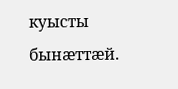куысты бынæттæй.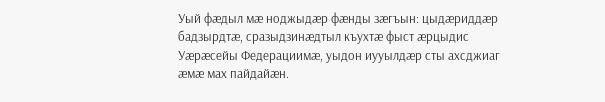Уый фæдыл мæ ноджыдæр фæнды зæгъын: цыдæриддæр бадзырдтæ, сразыдзинæдтыл къухтæ фыст æрцыдис Уæрæсейы Федерациимæ, уыдон иууылдæр сты ахсджиаг æмæ мах пайдайæн.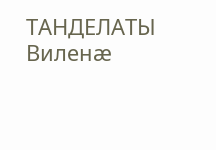ТАНДЕЛАТЫ Виленæ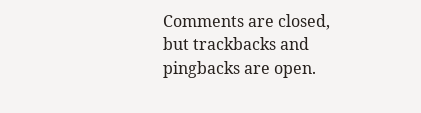Comments are closed, but trackbacks and pingbacks are open.